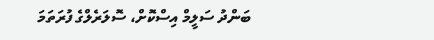ބަންދު ސަލީމް އިސްކޮށް، ސޮލަރެލްގެ ފުރަތަމަ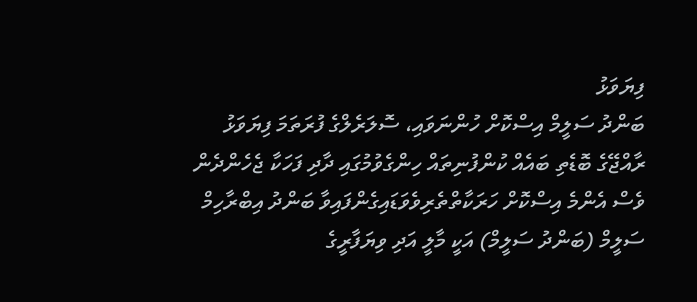ފިޔަވަޅު
ބަންދު ސަލީމް އިސްކޮށް ހުންނަވައި، ސޮލަރެލްގެ ފުރަތަމަ ފިޔަވަޅު
ރާއްޖޭގެ ބޮޑެތި ބައެއް ކުންފުނިތައް ހިންގެވުމުގައި ދާދި ފަހަކާ ޖެހެންދެން ވެސް އެންމެ އިސްކޮށް ހަރަކާތްތެރިވެވަޑައިގެންފައިވާ ބަންދު އިބްރާހިމް ސަލީމް (ބަންދު ސަލީމް) އަކީ މާލީ އަދި ވިޔަފާރީގެ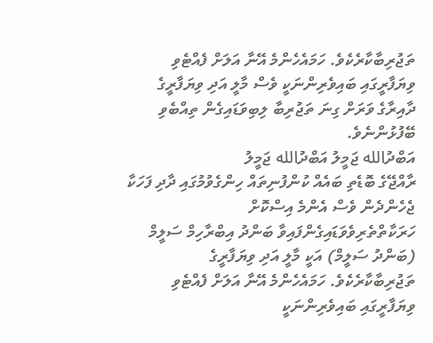ތަޖުރިބާކާރެކެވެ. ހަމައެހެންމެ އޭނާ އަލަށް ފެއްޓެވި ވިޔަފާރީގައި ބައިވެރިންނަކީ ވެސް މާލީ އަދި ވިޔަފާރީގެ ދާއިރާގެ ވަރަށް ގިނަ ތަޖުރިބާ ލިބިވަޑައިގެން ތިއްބެވި ބޭފުޅުންނެވެ.
އަބްދުالله ޖަމީލު އަބްދުالله ޖަމީލު
ރާއްޖޭގެ ބޮޑެތި ބައެއް ކުންފުނިތައް ހިންގެވުމުގައި ދާދި ފަހަކާ ޖެހެންދެން ވެސް އެންމެ އިސްކޮށް ހަރަކާތްތެރިވެވަޑައިގެންފައިވާ ބަންދު އިބްރާހިމް ސަލީމް (ބަންދު ސަލީމް) އަކީ މާލީ އަދި ވިޔަފާރީގެ ތަޖުރިބާކާރެކެވެ. ހަމައެހެންމެ އޭނާ އަލަށް ފެއްޓެވި ވިޔަފާރީގައި ބައިވެރިންނަކީ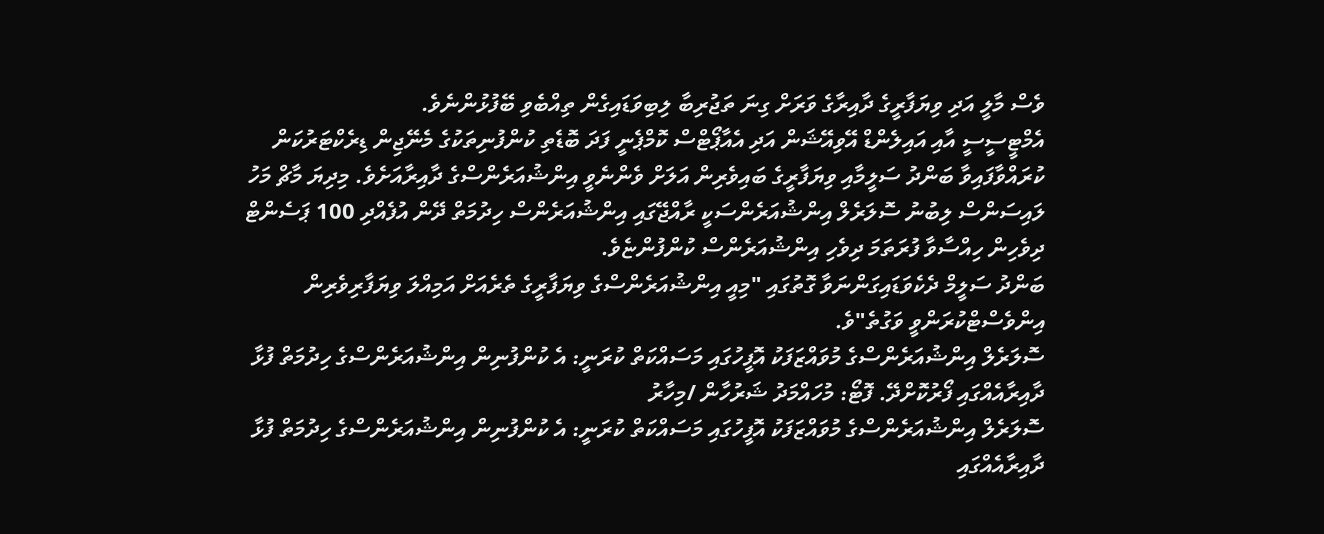ވެސް މާލީ އަދި ވިޔަފާރީގެ ދާއިރާގެ ވަރަށް ގިނަ ތަޖުރިބާ ލިބިވަޑައިގެން ތިއްބެވި ބޭފުޅުންނެވެ.
އެމްޓީސީސީ އާއި އައިލެންޑް އޭވިއޭޝަން އަދި އެއާޕޯޓްސް ކޮމްޕެނީ ފަދަ ބޮޑެތި ކުންފުނިތަކުގެ މެނޭޖިން ޑިރެކްޓަރުކަން ކުރައްވާފައިވާ ބަންދު ސަލީމާއި ވިޔަފާރީގެ ބައިވެރިން އަލަށް ވެންނެވީ އިންޝުއަރެންސްގެ ދާއިރާއަށެވެ. މިދިޔަ މާޗް މަހު ލައިސަންސް ލިބުނު ސޮލަރެލް އިންޝުއަރެންސަކީ ރާއްޖޭގައި އިންޝުއަރެންސް ހިދުމަތް ދޭން އުފެއްދި 100 ޕަސެންޓް ދިވެހިން ހިއްސާވާ ފުރަތަމަ ދިވެހި އިންޝުއަރެންސް ކުންފުންޏެވެ.
ބަންދު ސަލީމް ދެކެވަޑައިގަންނަވާ ގޮތުގައި "މިއީ އިންޝުއަރެންސްގެ ވިޔަފާރީގެ ތެރެއަށް އަމިއްލަ ވިޔަފާރިވެރިން އިންވެސްޓްކުރަންވީ ވަގުތެ"ވެ.
ސޮލަރެލް އިންޝުއަރެންސްގެ މުވައްޒަފަކު އޮފީހުގައި މަސައްކަތް ކުރަނީ: އެ ކުންފުނިން އިންޝުއަރެންސްގެ ހިދުމަތް ފުޅާ ދާއިރާއެއްގައި ފޯރުކޮށްދޭ. ފޮޓޯ: މުހައްމަދު ޝަރުހާން /މިހާރު
ސޮލަރެލް އިންޝުއަރެންސްގެ މުވައްޒަފަކު އޮފީހުގައި މަސައްކަތް ކުރަނީ: އެ ކުންފުނިން އިންޝުއަރެންސްގެ ހިދުމަތް ފުޅާ ދާއިރާއެއްގައި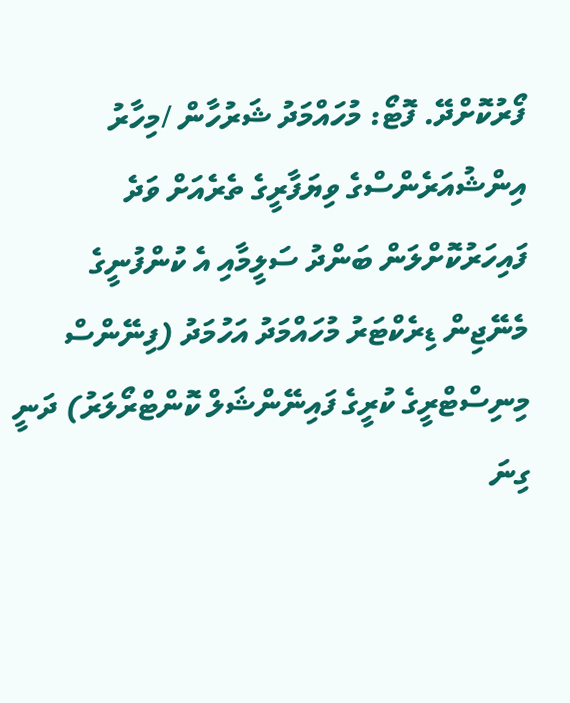ފޯރުކޮށްދޭ. ފޮޓޯ: މުހައްމަދު ޝަރުހާން /މިހާރު
އިންޝުއަރެންސްގެ ވިޔަފާރީގެ ތެރެއަށް ވަދެ ފައިހަރުކޮށްލަން ބަންދު ސަލީމާއި އެ ކުންފުނީގެ މެނޭޖިން ޑިރެކްޓަރު މުހައްމަދު އަހުމަދު (ފިނޭންސް މިނިސްޓްރީގެ ކުރީގެ ފައިނޭންޝަލް ކޮންޓްރޯލަރު) ދަނީ ގިނަ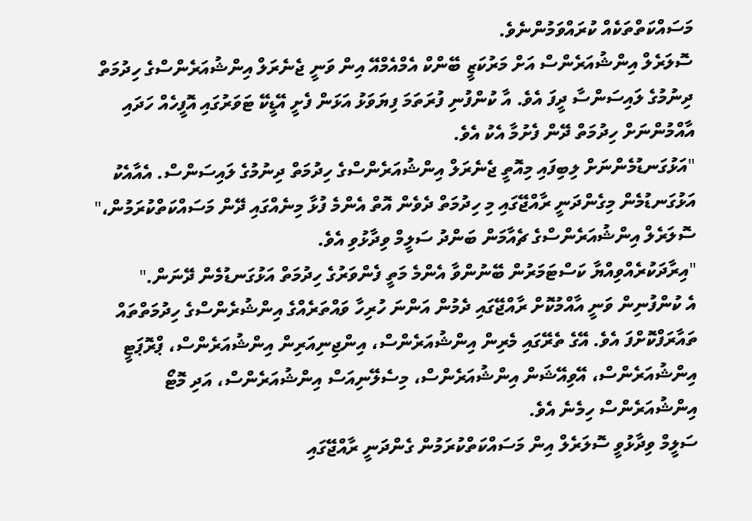މަސައްކަތްތަކެއް ކުރައްވަމުންނެވެ.
ސޮލަރެލް އިންޝުއަރެންސް އަށް މަރުކަޒީ ބޭންކް އެމްއެމްއޭ އިން ވަނީ ޖެނެރަލް އިންޝުއަރެންސްގެ ހިދުމަތް ދިނުމުގެ ލައިސަންސާ ދީފަ އެވެ. އާ ކުންފުނި ފުރަތަމަ ފިޔަވަޅު އަޅަން ފެށީ އޭޑީކޭ ޓަވަރުގައި އޮފީހެއް ހަދައި އާއްމުންނަށް ހިދުމަތް ދޭން ފެށުމާ އެކު އެވެ.
"އަޅުގަނޑުމެންނަށް ލިބިފައި މިއޮތީ ޖެނެރަލް އިންޝުއަރެންސްގެ ހިދުމަތް ދިނުމުގެ ލައިސަންސް. އެއާއެކު އަޅުގަނޑުމެން މިގެންދަނީ ރާއްޖޭގައި މި ހިދުމަތް ދެވެން އޮތް އެންމެ ފުޅާ މިނެއްގައި ދޭން މަސައްކަތްކުރަމުން،" ސޮލަރެލް އިންޝުއަރެންސްގެ ޗެއާމަން ބަންދު ސަލީމް ވިދާޅުވި އެވެ.
"އިރާދަކުރެއްވިއްޔާ ކަސްޓަމަރުން ބޭނުންވާ އެންމެ މަތީ ފެންވަރުގެ ހިދުމަތް އަޅުގަނޑުމެން ދޭނަން."
އެ ކުންފުނިން ވަނީ އާއްމުކޮށް ރާއްޖޭގައި ދެމުން އަންނަ ހުރިހާ ވައްތަރެއްގެ އިންޝުރެންސްގެ ހިދުމަތްތައް ތައާރަފްކޮށްފަ އެވެ. އޭގެ ތެރޭގައި މެރިން އިންޝުއަރެންސް، އިންޖިނިއަރިން އިންޝުއަރެންސް، ޕްރޮޕަޓީ އިންޝުއަރެންސް، އޭވިއޭޝަން އިންޝުއަރެންސް، މިސެލޭނިއަސް އިންޝުއަރެންސް، އަދި މޮޓޯ އިންޝުއަރެންސް ހިމެނެ އެވެ.
ސަލީމް ވިދާޅުވީ ސޮލަރެލް އިން މަސައްކަތްކުރަމުން ގެންދަނީ ރާއްޖޭގައި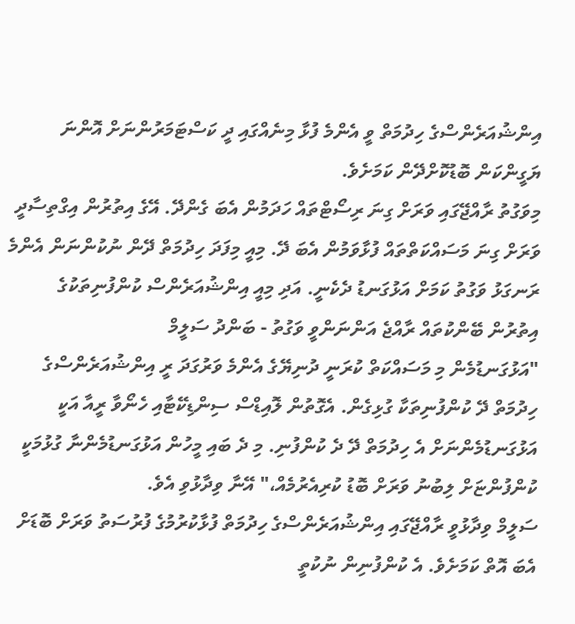އިންޝުއަރެންސްގެ ހިދުމަތް ވީ އެންމެ ފުޅާ މިނެއްގައި ދީ ކަސްޓަމަރުންނަށް އޮންނަ ޔަގީންކަން ބޮޑުކޮށްދޭން ކަމަށެވެ.
މިވަގުތު ރާއްޖޭގައި ވަރަށް ގިނަ ރިސޯޓްތައް ހަދަމުން އެބަ ގެންދޭ. އޭގެ އިތުރުން އިގްތިސާދީ ވަރަށް ގިނަ މަސައްކަތްތައް ފުޅާވަމުން އެބަ ދޭ. މިއީ މިފަދަ ހިދުމަތް ދޭން ނުކުންނަން އެންމެ ރަނގަޅު ވަގުތު ކަމަށް އަޅުގަނޑު ދެކެނީ. އަދި މިއީ އިންޝުއަރެންސް ކުންފުނިތަކުގެ އިތުރުން ބޭންކުތައް ރާއްޖެ އަންނަންވީ ވަގުތު - ބަންދު ސަލީމް
"އަޅުގަނޑުމެން މި މަސައްކަތް ކުރަނީ ދުނިޔޭގެ އެންމެ ވަރުގަދަ ރީ އިންޝުއަރެންސްގެ ހިދުމަތް ދޭ ކުންފުނިތަކާ ގުޅިގެން. އެގޮތުން ލޮއިޑްސް ސިންޑިކޭޓާއި ހެނޯވާ ރީއާ އަކީ އަޅުގަނޑުމެންނަށް އެ ހިދުމަތް ދޭ ދެ ކުންފުނި. މި ދެ ބައި މީހުން އަޅުގަނޑުމެންނާ ގުޅުމަކީ ކުންފުންޏަށް ލިބުނު ވަރަށް ބޮޑު ކުރިއެރުމެއް،" އޭނާ ވިދާޅުވި އެވެ.
ސަލީމް ވިދާޅުވީ ރާއްޖޭގައި އިންޝުއަރެންސްގެ ހިދުމަތް ފުޅާކުރުމުގެ ފުރުސަތު ވަރަށް ބޮޑަށް އެބަ އޮތް ކަމަށެވެ. އެ ކުންފުނިން ނުކުތީ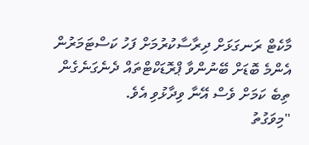މާކެޓް ރަނގަޅަށް ދިރާސާކުރުމަށް ފަހު ކަސްޓަމަރުން އެންމެ ބޮޑަށް ބޭނުންވާ ޕްރޮޑަކްޓްތައް ދެނެގަނެގެން ތިބެ ކަމަށް ވެސް އޭނާ ވިދާޅުވި އެވެ.
"މިވަގުތު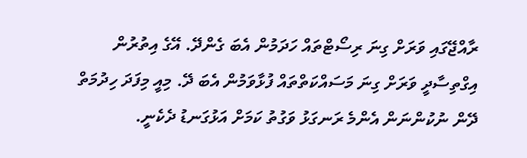ރާއްޖޭގައި ވަރަށް ގިނަ ރިސޯޓްތައް ހަދަމުން އެބަ ގެންދޭ. އޭގެ އިތުރުން އިގްތިސާދީ ވަރަށް ގިނަ މަސައްކަތްތައް ފުޅާވަމުން އެބަ ދޭ. މިއީ މިފަދަ ހިދުމަތް ދޭން ނުކުންނަން އެންމެ ރަނގަޅު ވަގުތު ކަމަށް އަޅުގަނޑު ދެކެނީ.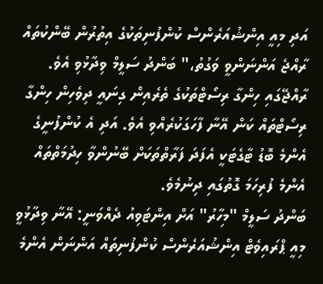އަދި މިއީ އިންޝުއަރެންސް ކުންފުނިތަކުގެ އިތުރުން ބޭންކުތައް ރާއްޖެ އަންނަންވީ ވަގުތު،" ބަންދު ސަލީމް ވިދާޅުވި އެވެ.
ރާއްޖޭގައި ހިންގާ ރިސޯޓްތަކުގެ ތެރެއިން ގިނައީ ދިވެހިން ހިންގާ ރިސޯޓްތައް ކަން އޭނާ ފާހަގަކުރެއްވި އެވެ. އަދި އެ ކުންފުނީގެ އެންމެ ބޮޑު ޓާގެޓަކީ އެފަދަ ފަރާތްތަކަށް ބޭނުންވާ ހިދުމަތްތައް އެންމެ ފުރިހަމަ ގޮތުގައި ދިނުމެވެ.
ބަންދު ސަލީމް "މިހާރު" އަށް އިންޓަވިއު ދެއްވަނީ: އޭނާ ވިދާޅުވީ މިއީ ޕްރައިވެޓް އިންޝުއަރެންސް ކުންފުނިތައް އަންނަން އެންމެ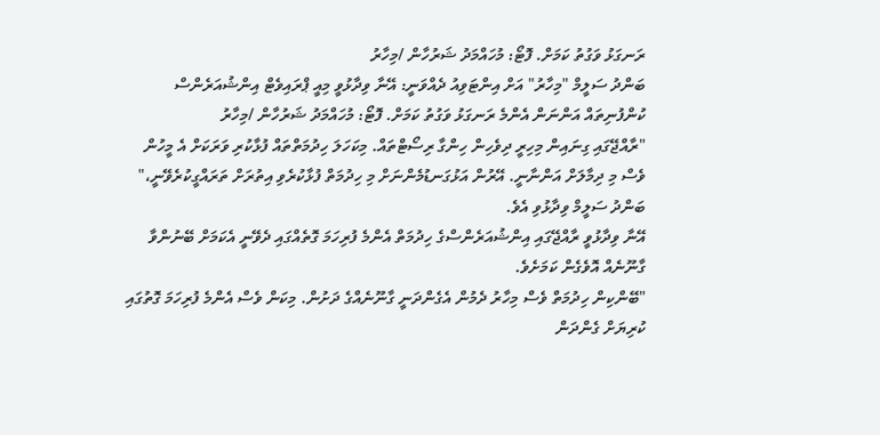ރަނގަޅު ވަގުތު ކަމަށް. ފޮޓޯ: މުހައްމަދު ޝަރުހާން /މިހާރު
ބަންދު ސަލީމް "މިހާރު" އަށް އިންޓަވިއު ދެއްވަނީ: އޭނާ ވިދާޅުވީ މިއީ ޕްރައިވެޓް އިންޝުއަރެންސް ކުންފުނިތައް އަންނަން އެންމެ ރަނގަޅު ވަގުތު ކަމަށް. ފޮޓޯ: މުހައްމަދު ޝަރުހާން /މިހާރު
"ރާއްޖޭގައި ގިނައިން މިހިރީ ދިވެހިން ހިންގާ ރިސޯޓްތައް. މިކަހަލަ ހިދުމަތްތައް ފުޅާކުރި ވަރަކަށް އެ މީހުން ވެސް މި ދިމާލަށް އަންނާނީ. އޭރުން އަޅުގަނޑުމެންނަށް މި ހިދުމަތް ފުޅާކުރެވި އިތުރަށް ތަރައްގީކުރެވޭނީ،" ބަންދު ސަލީމް ވިދާޅުވި އެވެ.
އޭނާ ވިދާޅުވީ ރާއްޖޭގައި އިންޝުއަރެންސްގެ ހިދުމަތް އެންމެ ފުރިހަމަ ގޮތެއްގައި ދެވޭނީ އެކަމަށް ބޭނުންވާ ގާނޫނެއް އޮވެގެން ކަމަށެވެ.
"ބޭންކިން ހިދުމަތް ވެސް މިހާރު ދެމުން އެގެންދަނީ ގާނޫނެއްގެ ދަށުން. މިކަން ވެސް އެންމެ ފުރިހަމަ ގޮތުގައި ކުރިޔަށް ގެންދަން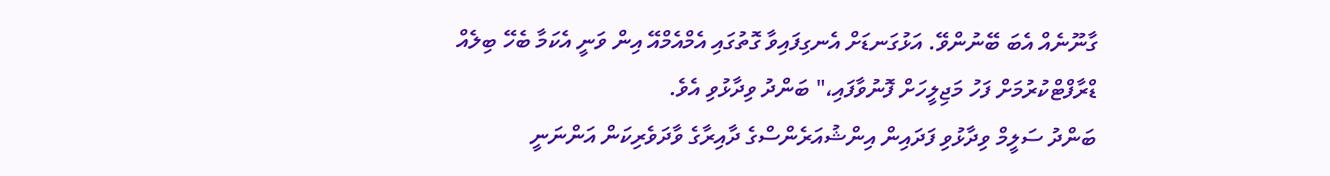ގާނޫނެއް އެބަ ބޭނުންވޭ. އަޅުގަނޑަށް އެނގިފައިވާ ގޮތުގައި އެމްއެމްއޭ އިން ވަނީ އެކަމާ ބެހޭ ބިލެއް ޑްރާފްޓްކުރުމަށް ފަހު މަޖިލީހަށް ފޮނުވާފައި،" ބަންދު ވިދާޅުވި އެވެ.
ބަންދު ސަލީމް ވިދާޅުވި ފަދައިން އިންޝުއަރެންސްގެ ދާއިރާގެ ވާދަވެރިކަން އަންނަނީ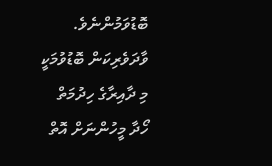ބޮޑުވަމުންނެވެ. ވާދަވެރިކަން ބޮޑުވުމަކީ މި ދާއިރާގެ ހިދުމަތް ހޯދާ މީހުންނަށް އޮތް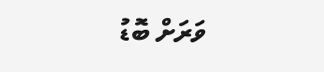ވަރަށް ބޮޑު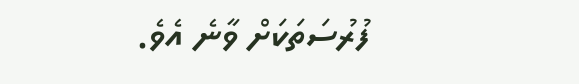ފުރުސަތަކަށް ވާނެ އެވެ.